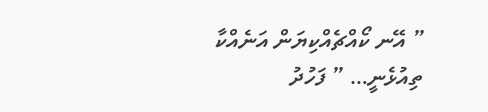” އޭނ ކޯއްޗެއްކިޔަން އަނެއްކާ ތިއުޅެނީ… ” ފަހުދު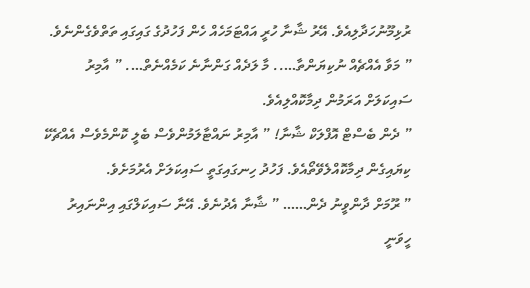ރުޅިމޫނުހަދާލިއެވެ. އޭރު ޝާނާ ހުރީ އައްޓަމަހެއް ހެން ފަހުދުގެ ގައިގައި ތަތްވެގެންނެވެ.
” މަވާ އެއްޗެއް ނުކިޔަންތާ….. މާ ލަދެއް ގަންނާނެ ކަމެއްނެތް…. ” އާމިރު ސައިކަލަށް އަރަމުން ދިމާކޮއްލިއެވެ.
” ދެން ބެސްޓް އޮފްލަކް ޝާނާ! ” އާމިރު ނައްޓާލަމުންވެސް ބެލީ ކޮންމެވެސް އެއްޗެކޭ ކިޔައިގެން ދިމާކޮއްލެވޭތޯއެވެ. ފަހުދު ހިނގައިގަތީ ސައިކަލަށް އެރުމަށެވެ.
” ރޫމަށް ދާންވީނު ދެން…… ” ޝާނާ އެދުނެވެ. އޭނާ ސައިކަލްގައި އިންނައިރު ހީވަނީ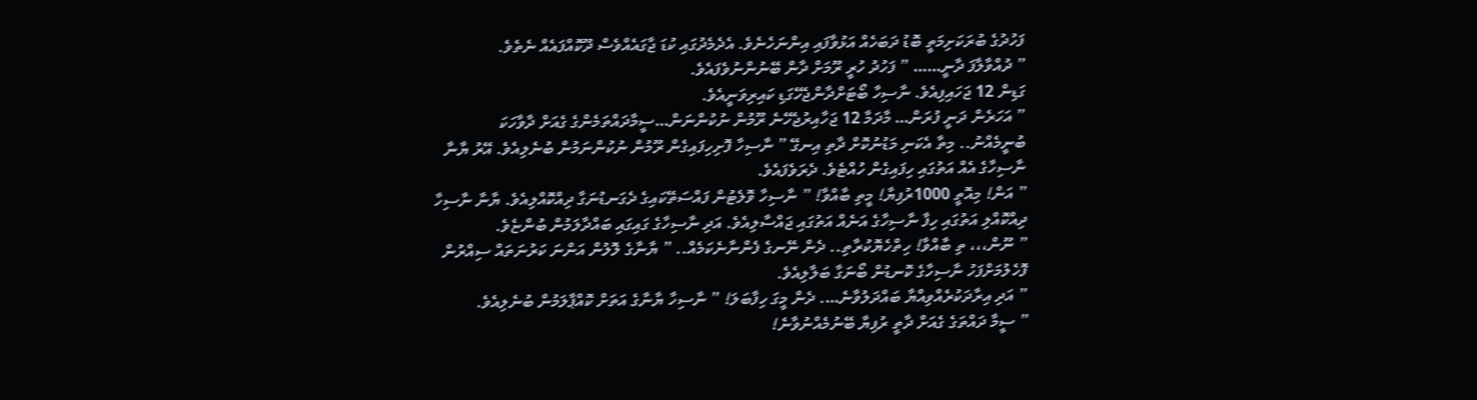ފަހުދުގެ ބުރަކަށިމަތީ ބޮޑު ދަބަހެއް އަޅުވާފައި އިންނަހެނެވެ. އެދެމެދުގައި ކުޑަ ޖާގައެއްވެސް ދޫކޮއްފައެއް ނެތެވެ.
” ދުއްވާލާފަ ދާނީ…… ” ފަހުދު ހުރީ ރޫމަށް ދާން ބޭނުންނުވެފައެވެ.
ގަޑިން 12 ޖަހައިފިއެވެ. ނާސިހާ ބޯޓަށްދާންޖެހޭގަޑި ކައިރިވަނީއެވެ.
” އަހަރެން ދަނީ ފުރަން… މާދަމާ 12 ޖަހާއިރުޖެހޭނެ ރޫމުން ނުކުންނަން…ސީމާދައްތަމެންގެ ގެއަށް ދާވާހަކަ ބުނީމެއްނު.. މިތާ އެކަނި މަޑުނުކޮށް ދާތި އިނގޭ ” ނާސިހާ ފޮށިހިފައިގެން ރޫމުން ނުކުންނަމުން ބުނެލިއެވެ. އޭރު ޔާނާ ނާސިހާގެ އެއް އަތުގައި ހިފައިގެން ހުއްޓެވެ. ދެރަވެފައެވެ.
” އަން! މިއޮތީ 1000ރުފިޔާ! މީތި ބާއްވާ! ” ނާސިހާ ވޮލެޓުން ފައްސަތޭކައިގެ ދެގަނޑުނަގާ ދިއްކޮއްލިއެވެ. ޔާނާ ނާސިހާ ދިއްކޮއްލި އަތުގައި ހިފާ ނާސިހާގެ އަނެއް އަތުގައި ޖައްސާލިއެވެ. އަދި ނާސިހާގެ ގައިގައި ބައްދާލަމުން ބުންޏެވެ.
” ނޫން،،، ތި ބާއްވާ! ހިތްހެޔޮކުރާތި.. ދެން ނޭނގެ ފެންނާނެކަމެއް.. ” ޔާނާގެ ލޮލުން އަންނަ ކަރުނަތައް ސިއްރުން ފޮހެލުމަށްފަހު ނާސިހާގެ ކޮނޑުން ބޯނަގާ ބަލާލިއެވެ.
” އަދި އިރާދަކުރެއްވިއްޔާ ބައްދަލުވާނެ…. ދެން މީގަ ހިފާބަލަ! ” ނާސިހާ ޔާނާގެ އަތަށް ކޮއްޕާލަމުން ބުނެލިއެވެ.
” ސީމާ ދައްތަގެ ގެއަށް ދާތީ ރުފިޔާ ބޭނުމެއްނުވާނެ!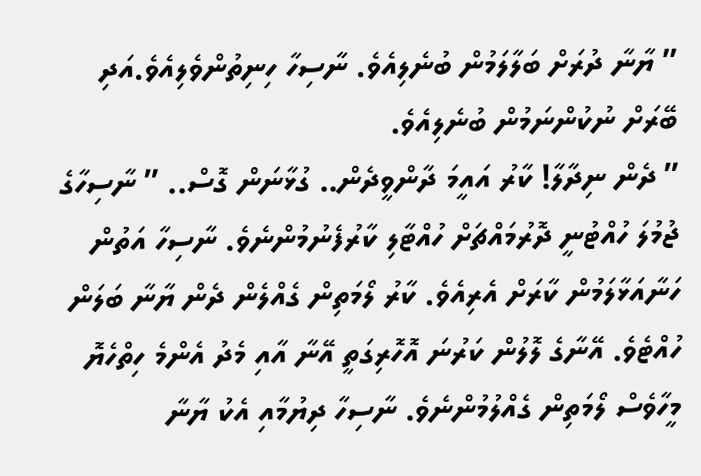” ޔާނާ ދުރަށް ބަލާލަމުން ބުނެލިއެވެ. ނާސިހާ ހިނިތުންވެލިއެވެ.އަދި ބޭރަށް ނުކުންނަމުން ބުނެލިއެވެ.
” ދެން ނިދާލާ! ކާރު އައީމަ ދާންވީދެން.. ގުޅާނަން ގޮސް.. ” ނާސިހާގެ ޖުމުލަ ހުއްޓުނީ ދޮރުމައްޗަށް ހުއްޓާލި ކާރުފެނުމުންނެވެ. ނާސިހާ އަތުން ހަނާއަޅާލަމުން ކާރަށް އެރިއެވެ. ކާރު ލޯމަތިން ގެއްލެން ދެން ޔާނާ ބަލަން ހުއްޓެވެ. އޭނާގެ ލޮލުން ކަރުނަ އޮހޮރިގަތީ އޭނާ އާއި މެދު އެންމެ ހިތްހެޔޮ މީހާވެސް ލޯމަތިން ގެއްލުމުންނެވެ. ނާސިހާ ދިޔުމާއި އެކު ޔާނާ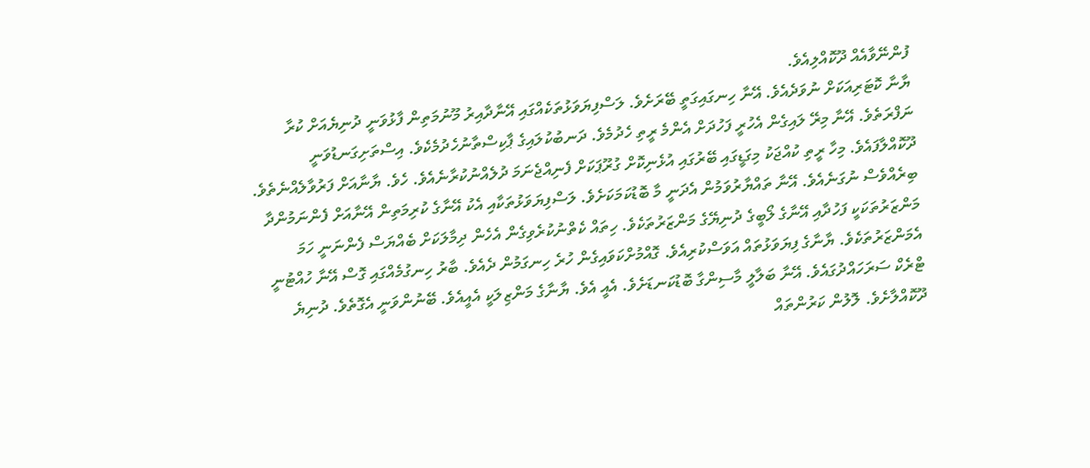ފުންނޭވާއެއް ދޫކޮއްލިއެވެ.
ޔާނާ ކޮޓަރިއަކަށް ނުވަދެއެވެ. އޭނާ ހިނގައިގަތީ ބޭރަށެވެ. ލަސްފިޔަވަޅުތަކެއްގައި އޭނާދާއިރު މޫނުމަތިން ފާޅުވަނީ ދުނިޔެއަށް ކުރާ ނަފްރަތެވެ. އޭނާ މިރޭ ލައިގެން އެހުރީ ފަހުދަށް އެންމެ ރީތި ހެދުމެވެ. ދަނބުކުލައިގެ ޕާކިސްތާނުހެދުމެކެވެ. އިސްތަށިގަނޑުވަނީ ދޫކޮއްލާފައެވެ. މިހާ ރީތި ކުއްޖަކު މިގަޑީގައި ބޭރުގައި އުޅެނިކޮށް ގުރޫޕަކަށް ފެނިއްޖެނަމަ ދުލެއްނުކުރާނެއެވެ. ހެވެ. ޔާނާއަށް ފަރުވާލެއްނެތެވެ. ބިރެއްވެސް ނުގަނެއެވެ. އޭނާ ތައްޔާރުވަމުން އެދަނީ މާ ބޮޑުކަމަކަށެވެ. ލަސްފިޔަވަޅުތަކާއި އެކު އޭނާގެ ކުރިމަތިން އޭނާއަށް ފެންނަމުންދާ މަންޒަރުތަކަކީ ފަހުދާއި އޭނާގެ ލޯބީގެ ދުނިޔޭގެ މަންޒަރުތަކެވެ. ހިތައް ކެތްނުކުރެވިގެން އެހެން ދިމާލަކަށް ބެއްޔަސް ފެންނަނީ ހަމަ އެމަންޒަރުތަކެވެ. ޔާނާގެ ފިޔަވަޅުތައް އަވަސްކުރިއެވެ. ގޮއްމުށްކަވައިގެން ހުރެ ހިނގަމުން ދެއެވެ. ބާރު ހިނގުމެއްގައި ގޮސް އޭނާ ހުއްޓުނީ ޓްރެކް ސަރަހައްދުގައެވެ. އޭނާ ބަލާލީ މާސިންގާ ބޮޑުކަނޑަށެވެ. އެއީ އެވެ. ޔާނާގެ މަންޒިލަކީ އެއީއެވެ. ބޭނުންވަނީ އެގޮތެވެ. ދުނިޔެ ދޫކޮއްލާށެވެ. ލޮލުން ކަރުންތައް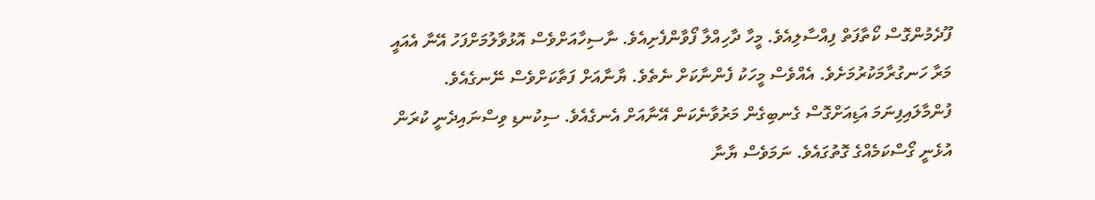ފޫދެމުންގޮސް ކޯތާފަތް ފިއްސާލިއެވެ. މީހާ ދާހިއްލާ ފޯވާންފެށިއެވެ. ނާސިހާއަށްވެސް އޮޅުވާލުމަށްފަހު އޭނާ އެއައީ މަރާ ހަނގުރާމަކުރުމަށެވެ. އެއްވެސް މީހަކު ފެންނާކަށް ނެތެވެ. ޔާނާއަށް ފަތާކަށްވެސް ނޭނގެއެވެ. ފުންމާލައިފިނަމަ އަޑިއަށްގޮސް ގެނބިގެން މަރުވާނެކަން އޭނާއަށް އެނގެއެވެ. ސިކުނޑި ވިސްނައިދެނީ ކުރަން އުޅެނީ ގޯސްކަމެއްގެ ގޮތުގައެވެ. ނަމަވެސް ޔާނާ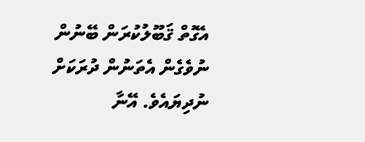އެގޮތް ޤަބޫލުކުރަން ބޭނުން ނުވެގެން އެތަނުން ދުރަކަށް ނުދިޔައެވެ. އޭނާ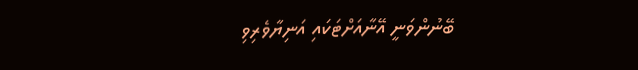ބޭނުންވަނީ އޭނާއަށްޓަކައި އަނިޔާވެރިވި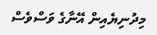މިދުނިޔެއިން އޭނާގެ ވަސްވެސް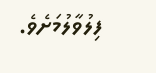ފިލުވާލުމަށެވެ.